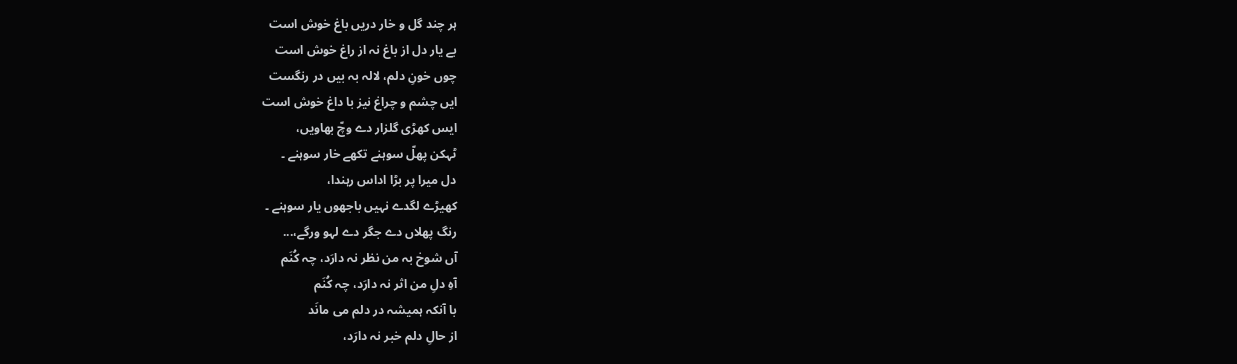ہر چند گل و خار دریں باغ خوش است
بے یار دل از باغ نہ از راغ خوش است
چوں خونِ دلم، لالہ بہ بیں در رنگست
ایں چشم و چراغ نیز با داغ خوش است
ایس کھڑی گلزار دے وچّ بھاویں،
ٹہکن پھلّ سوہنے تکھے خار سوہنے ۔
دل میرا پر بڑا اداس رہندا،
کھیڑے لگدے نہیں باجھوں یار سوہنے ۔
رنگ پھلاں دے جگر دے لہو ورگے،...
آں شوخ بہ من نظر نہ دارَد، چہ کُنَم
آہِ دلِ من اثر نہ دارَد، چہ کُنَم
با آنکہ ہمیشہ در دلم می مانَد
از حالِ دلم خبر نہ دارَد،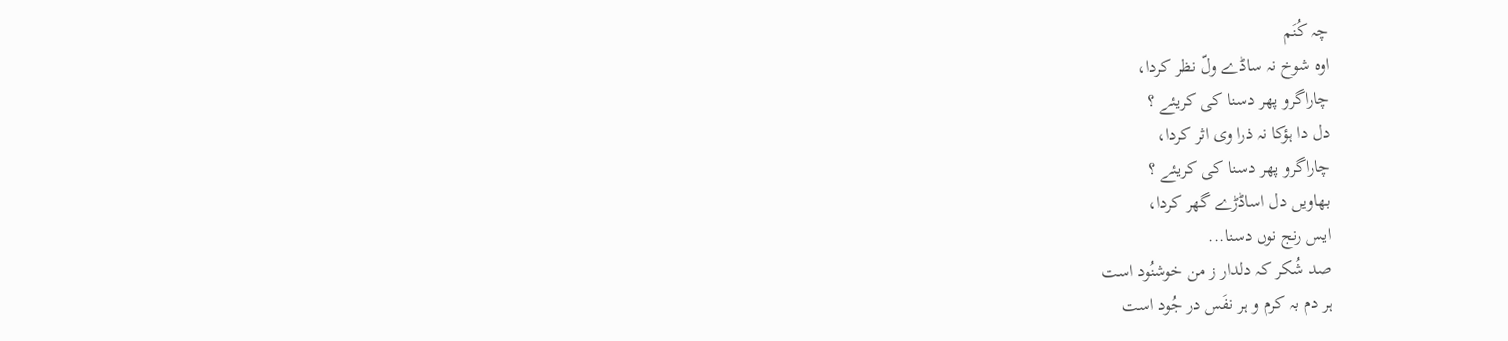چہ کُنَم
اوہ شوخ نہ ساڈے ولّ نظر کردا،
چاراگرو پھر دسنا کی کریئے ؟
دل دا ہؤکا نہ ذرا وی اثر کردا،
چاراگرو پھر دسنا کی کریئے ؟
بھاویں دل اساڈڑے گھر کردا،
ایس رنج نوں دسنا...
صد شُکر کہ دلدار ز من خوشنُود است
ہر دم بہ کرم و ہر نفَس در جُود است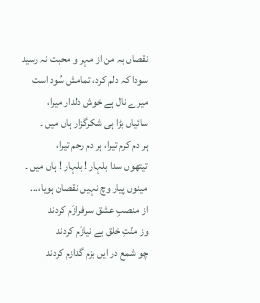نقصاں بہ من از مہر و محبت نہ رسید
سودا کہ دلم کرد، تمامش سُود است
میرے نال ہے خوش دلدار میرا،
سائیاں بڑا ہی شکرگزار ہاں میں ۔
ہر دم کرم تیرا، ہر دم رحم تیرا،
تیتھوں سدا بلہار ! بلہار ! ہاں میں ۔
مینوں پیار وچ نہیں نقصان ہویا،...
از منصبِ عشق سرفرازَم کردند
وز منّتِ خلق بے نیازَم کردند
چو شمع در ایں بزم گدازم کردند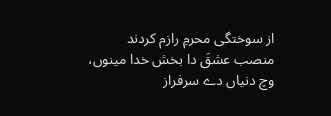از سوختگی محرمِ رازم کردند
منصب عشقَ دا بخش خدا مینوں،
وچ دنیاں دے سرفراز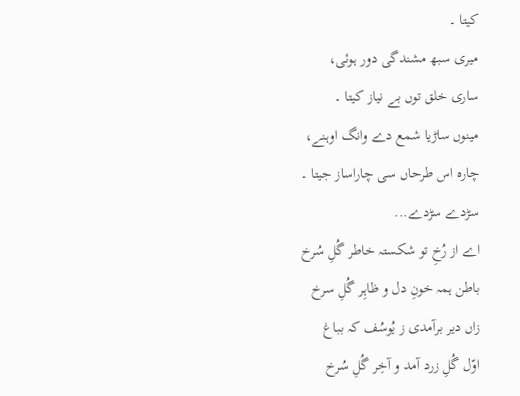کیتا ۔
میری سبھ مشندگی دور ہوئی،
ساری خلق توں بے نیاز کیتا ۔
مینوں ساڑیا شمع دے وانگ اوہنے،
چارہ اس طرحاں سی چاراساز جیتا ۔
سڑدے سڑدے...
اے از رُخِ تو شکستہ خاطر گُلِ سُرخ
باطن ہمہ خونِ دل و ظاہِر گُلِ سرخ
زاں دیر برآمدی ز یُوسُف کہ بباغ
اوّل گُلِ زرد آمد و آخِر گُلِ سُرخ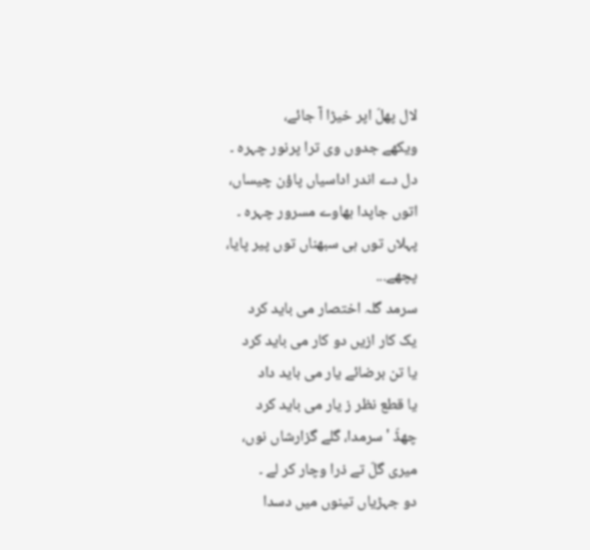لال پھلّ اپر خیڑا آ جائے،
ویکھے جدوں وی ترا پرنور چہرہ ۔
دل دے اندر اداسیاں پاؤن چیساں،
اتوں جاپدا بھاوے مسرور چہرہ ۔
پہلاں توں ہی سبھناں توں پیر پایا،
پچھے...
سرمد گلہ اختصار می باید کرد
یک کار ازیں دو کار می باید کرد
یا تن برضائے یار می باید داد
یا قطع نظر ز یار می باید کرد
چھڈّ 'سرمدا، گلے گزارشاں نوں،
میری گلّ تے ذرا وچار کر لے ۔
دو جہڑیاں تینوں میں دسدا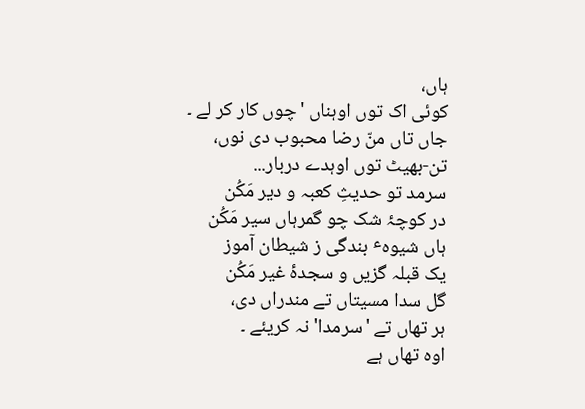ہاں،
کوئی اک توں اوہناں 'چوں کار کر لے ۔
جاں تاں منّ رضا محبوب دی نوں،
تن-بھیٹ توں اوہدے دربار...
سرمد تو حدیثِ کعبہ و دیر مَکُن
در کوچۂ شک چو گمرہاں سیر مَکُن
ہاں شیوہٴ بندگی ز شیطان آموز
یک قبلہ گزیں و سجدۂ غیر مَکُن
گل سدا مسیتاں تے مندراں دی،
ہر تھاں تے 'سرمدا' نہ کریئے ۔
اوہ تھاں ہے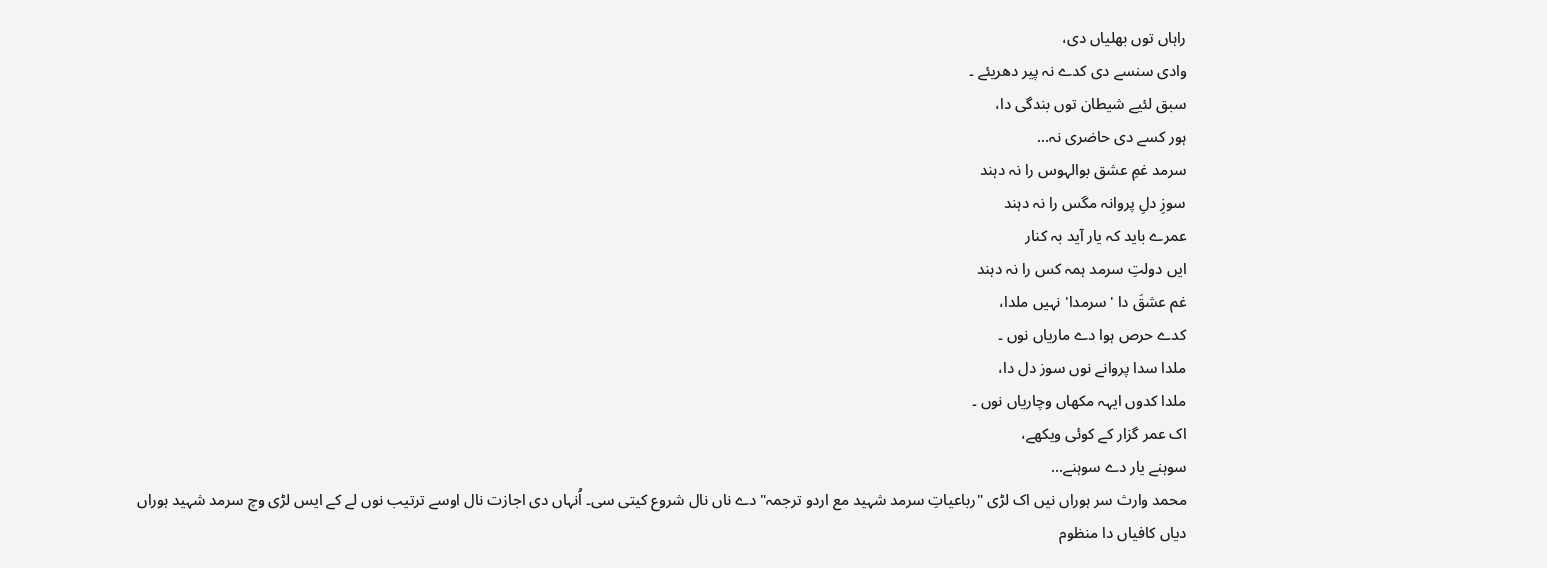راہاں توں بھلیاں دی،
وادی سنسے دی کدے نہ پیر دھریئے ۔
سبق لئیے شیطان توں بندگی دا،
ہور کسے دی حاضری نہ...
سرمد غمِ عشق بوالہوس را نہ دہند
سوزِ دلِ پروانہ مگس را نہ دہند
عمرے باید کہ یار آید بہ کنار
ایں دولتِ سرمد ہمہ کس را نہ دہند
غم عشقَ دا 'سرمدا' نہیں ملدا،
کدے حرص ہوا دے ماریاں نوں ۔
ملدا سدا پروانے نوں سوز دل دا،
ملدا کدوں ایہہ مکھاں وچاریاں نوں ۔
اک عمر گزار کے کوئی ویکھے،
سوہنے یار دے سوہنے...
محمد وارث سر ہوراں نیں اک لڑی "رباعیاتِ سرمد شہید مع اردو ترجمہ"دے ناں نال شروع کیتی سی۔ اُنہاں دی اجازت نال اوسے ترتیب نوں لے کے ایس لڑی وچ سرمد شہید ہوراں دیاں کافیاں دا منظوم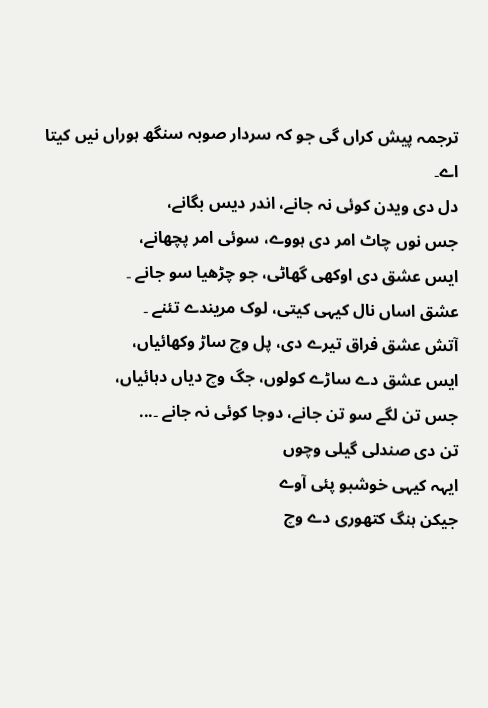ترجمہ پیش کراں گی جو کہ سردار صوبہ سنگھ ہوراں نیں کیتا اے۔
دل دی ویدن کوئی نہ جانے، اندر دیس بگانے،
جس نوں چاٹ امر دی ہووے، سوئی امر پچھانے،
ایس عشق دی اوکھی گھاٹی، جو چڑھیا سو جانے ۔
عشق اساں نال کیہی کیتی، لوک مریندے تئنے ۔
آتش عشق فراق تیرے دی، پل وچ ساڑ وکھائیاں،
ایس عشق دے ساڑے کولوں، جگ وچ دیاں دہائیاں،
جس تن لگے سو تن جانے، دوجا کوئی نہ جانے ۔...
تن دی صندلی گیلی وچوں
ایہہ کیہی خوشبو پئی آوے
جیکن ہنگ کتھوری دے وچ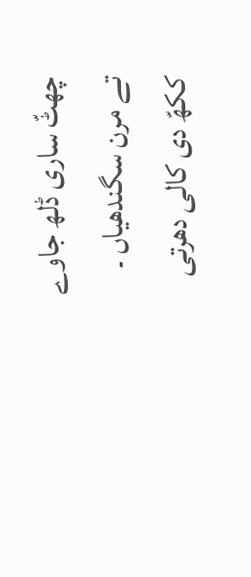چھٹّ ساری ڈلھ جاوے
تے مرن سگندھیاں ۔
ککھّ دی کالی دھرتی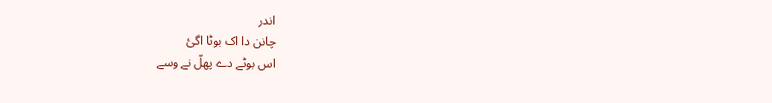اندر
چانن دا اک بوٹا اگئ
اس بوٹے دے پھلّ نے وسے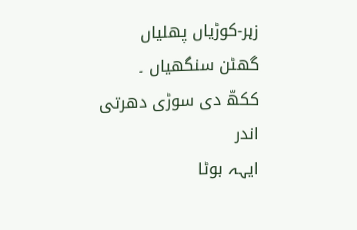زہر-کوڑیاں پھلیاں
گھٹن سنگھیاں ۔
ککھّ دی سوڑی دھرتی اندر
ایہہ بوٹا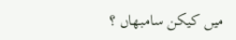میں کیکن سامبھاں ؟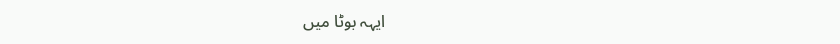ایہہ بوٹا میں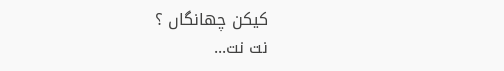کیکن چھانگاں ؟
نت نت...